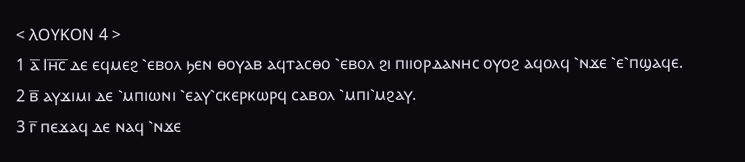< ⲖⲞⲨⲔⲞⲚ 4 >
1 ⲁ̅ Ⲓⲏ̅ⲥ̅ ⲇⲉ ⲉϥⲙⲉϩ ⳿ⲉⲃⲟⲗ ϧⲉⲛ ⲑⲟⲩⲁⲃ ⲁϥⲧⲁⲥⲑⲟ ⳿ⲉⲃⲟⲗ ϩⲓ ⲡⲓⲓⲟⲣⲇⲁⲛⲏⲥ ⲟⲩⲟϩ ⲁϥⲟⲗϥ ⳿ⲛϫⲉ ⳿ⲉ⳿ⲡϣⲁϥⲉ.
2 ⲃ̅ ⲁⲩϫⲓⲙⲓ ⲇⲉ ⳿ⲙⲡⲓⲱⲛⲓ ⳿ⲉⲁⲩ⳿ⲥⲕⲉⲣⲕⲱⲣϥ ⲥⲁⲃⲟⲗ ⳿ⲙⲡⲓ⳿ⲙϩⲁⲩ.
3 ⲅ̅ ⲡⲉϫⲁϥ ⲇⲉ ⲛⲁϥ ⳿ⲛϫⲉ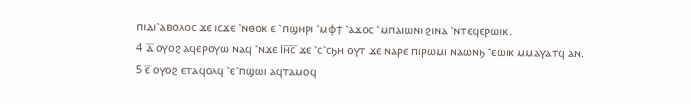ⲡⲓⲇⲓ⳿ⲁⲃⲟⲗⲟⲥ ϫⲉ ⲓⲥϫⲉ ⳿ⲛⲑⲟⲕ ⲉ ⳿ⲡϣⲏⲣⲓ ⳿ⲙⲫϯ ⳿ⲁϫⲟⲥ ⳿ⲙⲡⲁⲓⲱⲛⲓ ϩⲓⲛⲁ ⳿ⲛⲧⲉϥⲉⲣⲱⲓⲕ.
4 ⲇ̅ ⲟⲩⲟϩ ⲁϥⲉⲣⲟⲩⲱ ⲛⲁϥ ⳿ⲛϫⲉ Ⲓⲏ̅ⲥ̅ ϫⲉ ⳿ⲥ⳿ⲥϧⲏ ⲟⲩⲧ ϫⲉ ⲛⲁⲣⲉ ⲡⲓⲣⲱⲙⲓ ⲛⲁⲱⲛϧ ⳿ⲉⲱⲓⲕ ⲙⲙⲁⲩⲁⲧϥ ⲁⲛ.
5 ⲉ̅ ⲟⲩⲟϩ ⲉⲧⲁϥⲟⲗϥ ⳿ⲉ⳿ⲡϣⲱⲓ ⲁϥⲧⲁⲙⲟϥ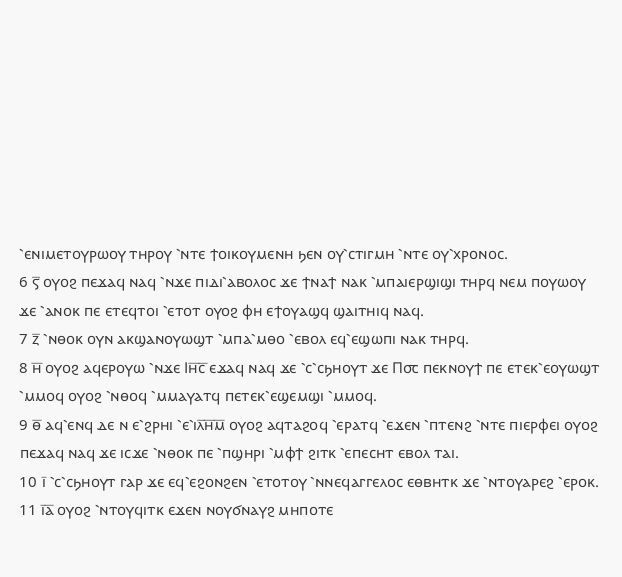⳿ⲉⲛⲓⲙⲉⲧⲟⲩⲣⲱⲟⲩ ⲧⲏⲣⲟⲩ ⳿ⲛⲧⲉ ϯⲟⲓⲕⲟⲩⲙⲉⲛⲏ ϧⲉⲛ ⲟⲩ⳿ⲥⲧⲓⲅⲙⲏ ⳿ⲛⲧⲉ ⲟⲩ⳿ⲭⲣⲟⲛⲟⲥ.
6 ⲋ̅ ⲟⲩⲟϩ ⲡⲉϫⲁϥ ⲛⲁϥ ⳿ⲛϫⲉ ⲡⲓⲇⲓ⳿ⲁⲃⲟⲗⲟⲥ ϫⲉ ϯⲛⲁϯ ⲛⲁⲕ ⳿ⲙⲡⲁⲓⲉⲣϣⲓϣⲓ ⲧⲏⲣϥ ⲛⲉⲙ ⲡⲟⲩⲱⲟⲩ ϫⲉ ⳿ⲁⲛⲟⲕ ⲡⲉ ⲉⲧⲉϥⲧⲟⲓ ⳿ⲉⲧⲟⲧ ⲟⲩⲟϩ ⲫⲏ ⲉϯⲟⲩⲁϣϥ ϣⲁⲓⲧⲏⲓϥ ⲛⲁϥ.
7 ⲍ̅ ⳿ⲛⲑⲟⲕ ⲟⲩⲛ ⲁⲕϣⲁⲛⲟⲩⲱϣⲧ ⳿ⲙⲡⲁ⳿ⲙⲑⲟ ⳿ⲉⲃⲟⲗ ⲉϥ⳿ⲉϣⲱⲡⲓ ⲛⲁⲕ ⲧⲏⲣϥ.
8 ⲏ̅ ⲟⲩⲟϩ ⲁϥⲉⲣⲟⲩⲱ ⳿ⲛϫⲉ Ⲓⲏ̅ⲥ̅ ⲉϫⲁϥ ⲛⲁϥ ϫⲉ ⳿ⲥ⳿ⲥϧⲏⲟⲩⲧ ϫⲉ Ⲡ⳪ ⲡⲉⲕⲛⲟⲩϯ ⲡⲉ ⲉⲧⲉⲕ⳿ⲉⲟⲩⲱϣⲧ ⳿ⲙⲙⲟϥ ⲟⲩⲟϩ ⳿ⲛⲑⲟϥ ⳿ⲙⲙⲁⲩⲁⲧϥ ⲡⲉⲧⲉⲕ⳿ⲉϣⲉⲙϣⲓ ⳿ⲙⲙⲟϥ.
9 ⲑ̅ ⲁϥ⳿ⲉⲛϥ ⲇⲉ ⲛ ⲉ⳿ϩⲣⲏⲓ ⳿ⲉ⳿ⲓⲗ̅ⲏ̅ⲙ̅ ⲟⲩⲟϩ ⲁϥⲧⲁϩⲟϥ ⳿ⲉⲣⲁⲧϥ ⳿ⲉϫⲉⲛ ⳿ⲡⲧⲉⲛϩ ⳿ⲛⲧⲉ ⲡⲓⲉⲣⲫⲉⲓ ⲟⲩⲟϩ ⲡⲉϫⲁϥ ⲛⲁϥ ϫⲉ ⲓⲥϫⲉ ⳿ⲛⲑⲟⲕ ⲡⲉ ⳿ⲡϣⲏⲣⲓ ⳿ⲙⲫϯ ϩⲓⲧⲕ ⳿ⲉⲡⲉⲥⲏⲧ ⲉⲃⲟⲗ ⲧⲁⲓ.
10 ⲓ̅ ⳿ⲥ⳿ⲥϧⲏⲟⲩⲧ ⲅⲁⲣ ϫⲉ ⲉϥ⳿ⲉϩⲟⲛϩⲉⲛ ⳿ⲉⲧⲟⲧⲟⲩ ⳿ⲛⲛⲉϥⲁⲅⲅⲉⲗⲟⲥ ⲉⲑⲃⲏⲧⲕ ϫⲉ ⳿ⲛⲧⲟⲩⲁⲣⲉϩ ⳿ⲉⲣⲟⲕ.
11 ⲓ̅ⲁ̅ ⲟⲩⲟϩ ⳿ⲛⲧⲟⲩϥⲓⲧⲕ ⲉϫⲉⲛ ⲛⲟⲩϭⲛⲁⲩϩ ⲙⲏⲡⲟⲧⲉ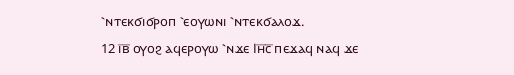⳿ⲛⲧⲉⲕϭⲓϭⲣⲟⲡ ⳿ⲉⲟⲩⲱⲛⲓ ⳿ⲛⲧⲉⲕϭⲁⲗⲟϫ.
12 ⲓ̅ⲃ̅ ⲟⲩⲟϩ ⲁϥⲉⲣⲟⲩⲱ ⳿ⲛϫⲉ Ⲓⲏ̅ⲥ̅ ⲡⲉϫⲁϥ ⲛⲁϥ ϫⲉ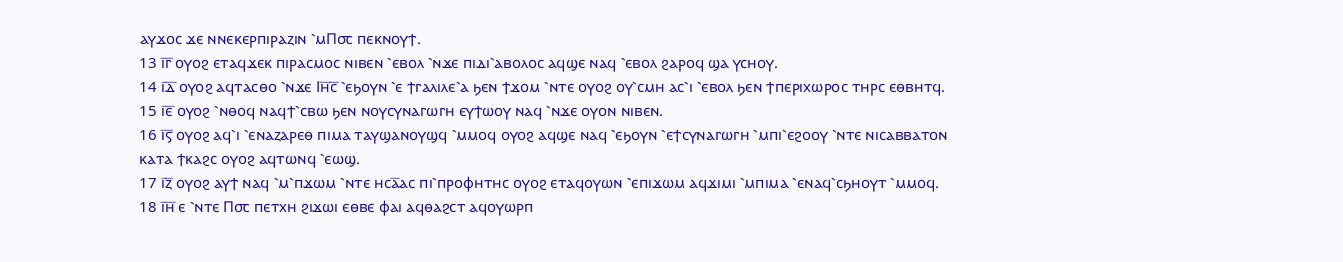ⲁⲩϫⲟⲥ ϫⲉ ⲛⲛⲉⲕⲉⲣⲡⲓⲣⲁⲍⲓⲛ ⳿ⲙⲠ⳪ ⲡⲉⲕⲛⲟⲩϯ.
13 ⲓ̅ⲅ̅ ⲟⲩⲟϩ ⲉⲧⲁϥϫⲉⲕ ⲡⲓⲣⲁⲥⲙⲟⲥ ⲛⲓⲃⲉⲛ ⳿ⲉⲃⲟⲗ ⳿ⲛϫⲉ ⲡⲓⲇⲓ⳿ⲁⲃⲟⲗⲟⲥ ⲁϥϣⲉ ⲛⲁϥ ⳿ⲉⲃⲟⲗ ϩⲁⲣⲟϥ ϣⲁ ⲩⲥⲏⲟⲩ.
14 ⲓ̅ⲇ̅ ⲟⲩⲟϩ ⲁϥⲧⲁⲥⲑⲟ ⳿ⲛϫⲉ Ⲓⲏ̅ⲥ̅ ⳿ⲉϧⲟⲩⲛ ⳿ⲉ ϯⲅⲁⲗⲓⲗⲉ⳿ⲁ ϧⲉⲛ ϯϫⲟⲙ ⳿ⲛⲧⲉ ⲟⲩⲟϩ ⲟⲩ⳿ⲥⲙⲏ ⲁⲥ⳿ⲓ ⳿ⲉⲃⲟⲗ ϧⲉⲛ ϯⲡⲉⲣⲓⲭⲱⲣⲟⲥ ⲧⲏⲣⲥ ⲉⲑⲃⲏⲧϥ.
15 ⲓ̅ⲉ̅ ⲟⲩⲟϩ ⳿ⲛⲑⲟϥ ⲛⲁϥϯ⳿ⲥⲃⲱ ϧⲉⲛ ⲛⲟⲩⲥⲩⲛⲁⲅⲱⲅⲏ ⲉⲩϯⲱⲟⲩ ⲛⲁϥ ⳿ⲛϫⲉ ⲟⲩⲟⲛ ⲛⲓⲃⲉⲛ.
16 ⲓ̅ⲋ̅ ⲟⲩⲟϩ ⲁϥ⳿ⲓ ⳿ⲉⲛⲁⲍⲁⲣⲉⲑ ⲡⲓⲙⲁ ⲧⲁⲩϣⲁⲛⲟⲩϣϥ ⳿ⲙⲙⲟϥ ⲟⲩⲟϩ ⲁϥϣⲉ ⲛⲁϥ ⳿ⲉϧⲟⲩⲛ ⳿ⲉϯⲥⲩⲛⲁⲅⲱⲅⲏ ⳿ⲙⲡⲓ⳿ⲉϩⲟⲟⲩ ⳿ⲛⲧⲉ ⲛⲓⲥⲁⲃⲃⲁⲧⲟⲛ ⲕⲁⲧⲁ ϯⲕⲁϩⲥ ⲟⲩⲟϩ ⲁϥⲧⲱⲛϥ ⳿ⲉⲱϣ.
17 ⲓ̅ⲍ̅ ⲟⲩⲟϩ ⲁⲩϯ ⲛⲁϥ ⳿ⲙ⳿ⲡϫⲱⲙ ⳿ⲛⲧⲉ ⲏⲥⲁ̅ⲁⲥ ⲡⲓ⳿ⲡⲣⲟⲫⲏⲧⲏⲥ ⲟⲩⲟϩ ⲉⲧⲁϥⲟⲩⲱⲛ ⳿ⲉⲡⲓϫⲱⲙ ⲁϥϫⲓⲙⲓ ⳿ⲙⲡⲓⲙⲁ ⳿ⲉⲛⲁϥ⳿ⲥϧⲏⲟⲩⲧ ⳿ⲙⲙⲟϥ.
18 ⲓ̅ⲏ̅ ⲉ ⳿ⲛⲧⲉ Ⲡ⳪ ⲡⲉⲧⲭⲏ ϩⲓϫⲱⲓ ⲉⲑⲃⲉ ⲫⲁⲓ ⲁϥⲑⲁϩⲥⲧ ⲁϥⲟⲩⲱⲣⲡ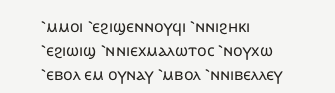⳿ⲙⲙⲟⲓ ⳿ⲉϩⲓϣⲉⲛⲛⲟⲩϥⲓ ⳿ⲛⲛⲓϩⲏⲕⲓ ⳿ⲉϩⲓⲱⲓϣ ⳿ⲛⲛⲓⲉⲭⲙⲁⲗⲱⲧⲟⲥ ⳿ⲛⲟⲩⲭⲱ ⳿ⲉⲃⲟⲗ ⲉⲙ ⲟⲩⲛⲁⲩ ⳿ⲙⲃⲟⲗ ⳿ⲛⲛⲓⲃⲉⲗⲗⲉⲩ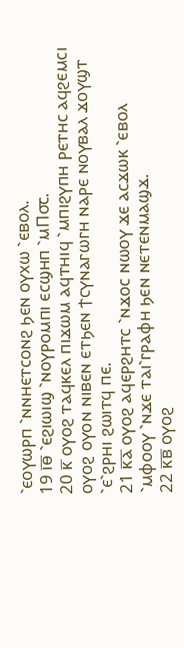⳿ⲉⲟⲩⲱⲣⲡ ⳿ⲛⲛⲏⲉⲧⲥⲟⲛϩ ϧⲉⲛ ⲟⲩⲭⲱ ⳿ⲉⲃⲟⲗ.
19 ⲓ̅ⲑ̅ ⳿ⲉϩⲓⲱⲓϣ ⳿ⲛⲟⲩⲣⲟⲙⲡⲓ ⲉⲥϣⲏⲡ ⳿ⲙⲠ⳪.
20 ⲕ̅ ⲟⲩⲟϩ ⲧⲁϥⲕⲉⲗ ⲡⲓϫⲱⲙ ⲁϥⲧⲏⲓϥ ⳿ⲙⲡⲓϩⲩⲡⲏ ⲣⲉⲧⲏⲥ ⲁϥϩⲉⲙⲥⲓ ⲟⲩⲟϩ ⲟⲩⲟⲛ ⲛⲓⲃⲉⲛ ⲉⲧϧⲉⲛ ϯⲥⲩⲛⲁⲅⲱⲅⲏ ⲛⲁⲣⲉ ⲛⲟⲩⲃⲁⲗ ϫⲟⲩϣⲧ ⳿ⲉ⳿ϩⲣⲏⲓ ϩⲱⲓⲧϥ ⲡⲉ.
21 ⲕ̅ⲁ̅ ⲟⲩⲟϩ ⲁϥⲉⲣϩⲏⲧⲥ ⳿ⲛϫⲟⲥ ⲛⲱⲟⲩ ϫⲉ ⲁⲥϫⲱⲕ ⳿ⲉⲃⲟⲗ ⳿ⲙⲫⲟⲟⲩ ⳿ⲛϫⲉ ⲧⲁⲓ⳿ⲅⲣⲁⲫⲏ ϧⲉⲛ ⲛⲉⲧⲉⲛⲙⲁϣϫ.
22 ⲕ̅ⲃ̅ ⲟⲩⲟϩ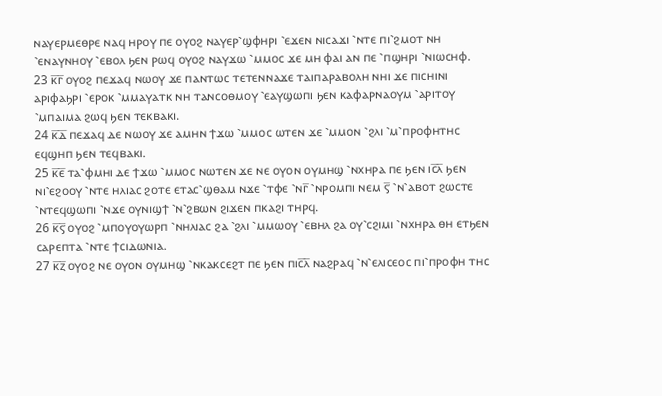ⲛⲁⲩⲉⲣⲙⲉⲑⲣⲉ ⲛⲁϥ ⲏⲣⲟⲩ ⲡⲉ ⲟⲩⲟϩ ⲛⲁⲩⲉⲣ⳿ϣⲫⲏⲣⲓ ⳿ⲉϫⲉⲛ ⲛⲓⲥⲁϫⲓ ⳿ⲛⲧⲉ ⲡⲓ⳿ϩⲙⲟⲧ ⲛⲏ ⳿ⲉⲛⲁⲩⲛⲏⲟⲩ ⳿ⲉⲃⲟⲗ ϧⲉⲛ ⲣⲱϥ ⲟⲩⲟϩ ⲛⲁⲩϫⲱ ⳿ⲙⲙⲟⲥ ϫⲉ ⲙⲏ ⲫⲁⲓ ⲁⲛ ⲡⲉ ⳿ⲡϣⲏⲣⲓ ⳿ⲛⲓⲱⲥⲏⲫ.
23 ⲕ̅ⲅ̅ ⲟⲩⲟϩ ⲡⲉϫⲁϥ ⲛⲱⲟⲩ ϫⲉ ⲡⲁⲛⲧⲱⲥ ⲧⲉⲧⲉⲛⲛⲁϫⲉ ⲧⲁⲓⲡⲁⲣⲁⲃⲟⲗⲏ ⲛⲏⲓ ϫⲉ ⲡⲓⲥⲏⲓⲛⲓ ⲁⲣⲓⲫⲁϧⲣⲓ ⳿ⲉⲣⲟⲕ ⳿ⲙⲙⲁⲩⲁⲧⲕ ⲛⲏ ⲧⲁⲛⲥⲟⲑⲙⲟⲩ ⳿ⲉⲁⲩϣⲱⲡⲓ ϧⲉⲛ ⲕⲁⲫⲁⲣⲛⲁⲟⲩⲙ ⳿ⲁⲣⲓⲧⲟⲩ ⳿ⲙⲡⲁⲓⲙⲁ ϩⲱϥ ϧⲉⲛ ⲧⲉⲕⲃⲁⲕⲓ.
24 ⲕ̅ⲇ̅ ⲡⲉϫⲁϥ ⲇⲉ ⲛⲱⲟⲩ ϫⲉ ⲁⲙⲏⲛ ϯϫⲱ ⳿ⲙⲙⲟⲥ ⲱⲧⲉⲛ ϫⲉ ⳿ⲙⲙⲟⲛ ⳿ϩⲗⲓ ⳿ⲙ⳿ⲡⲣⲟⲫⲏⲧⲏⲥ ⲉϥϣⲏⲡ ϧⲉⲛ ⲧⲉϥⲃⲁⲕⲓ.
25 ⲕ̅ⲉ̅ ⲧⲁ⳿ⲫⲙⲏⲓ ⲇⲉ ϯϫⲱ ⳿ⲙⲙⲟⲥ ⲛⲱⲧⲉⲛ ϫⲉ ⲛⲉ ⲟⲩⲟⲛ ⲟⲩⲙⲏϣ ⳿ⲛⲭⲏⲣⲁ ⲡⲉ ϧⲉⲛ ⲓⲥ̅ⲗ̅ ϧⲉⲛ ⲛⲓ⳿ⲉϩⲟⲟⲩ ⳿ⲛⲧⲉ ⲏⲗⲓⲁⲥ ϩⲟⲧⲉ ⲉⲧⲁⲥ⳿ϣⲑⲁⲙ ⲛϫⲉ ⳿ⲧⲫⲉ ⳿ⲛⲅ̅ ⳿ⲛⲣⲟⲙⲡⲓ ⲛⲉⲙ ⲋ̅ ⳿ⲛ⳿ⲁⲃⲟⲧ ϩⲱⲥⲧⲉ ⳿ⲛⲧⲉϥϣⲱⲡⲓ ⳿ⲛϫⲉ ⲟⲩⲛⲓϣϯ ⳿ⲛ⳿ϩⲃⲱⲛ ϩⲓϫⲉⲛ ⲡⲕⲁϩⲓ ⲧⲏⲣϥ.
26 ⲕ̅ⲋ̅ ⲟⲩⲟϩ ⳿ⲙⲡⲟⲩⲟⲩⲱⲣⲡ ⳿ⲛⲏⲗⲓⲁⲥ ϩⲁ ⳿ϩⲗⲓ ⳿ⲙⲙⲱⲟⲩ ⳿ⲉⲃⲏⲗ ϩⲁ ⲟⲩ⳿ⲥϩⲓⲙⲓ ⳿ⲛⲭⲏⲣⲁ ⲑⲏ ⲉⲧϧⲉⲛ ⲥⲁⲣⲉⲡⲧⲁ ⳿ⲛⲧⲉ ϯⲥⲓⲇⲱⲛⲓⲁ.
27 ⲕ̅ⲍ̅ ⲟⲩⲟϩ ⲛⲉ ⲟⲩⲟⲛ ⲟⲩⲙⲏϣ ⳿ⲛⲕⲁⲕⲥⲉϩⲧ ⲡⲉ ϧⲉⲛ ⲡⲓⲥ̅ⲗ̅ ⲛⲁϩⲣⲁϥ ⳿ⲛ⳿ⲉⲗⲓⲥⲉⲟⲥ ⲡⲓ⳿ⲡⲣⲟⲫⲏ ⲧⲏⲥ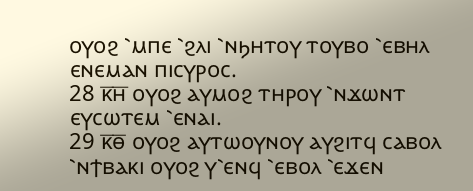ⲟⲩⲟϩ ⳿ⲙⲡⲉ ⳿ϩⲗⲓ ⳿ⲛϧⲏⲧⲟⲩ ⲧⲟⲩⲃⲟ ⳿ⲉⲃⲏⲗ ⲉⲛⲉⲙⲁⲛ ⲡⲓⲥⲩⲣⲟⲥ.
28 ⲕ̅ⲏ̅ ⲟⲩⲟϩ ⲁⲩⲙⲟϩ ⲧⲏⲣⲟⲩ ⳿ⲛϫⲱⲛⲧ ⲉⲩⲥⲱⲧⲉⲙ ⳿ⲉⲛⲁⲓ.
29 ⲕ̅ⲑ̅ ⲟⲩⲟϩ ⲁⲩⲧⲱⲟⲩⲛⲟⲩ ⲁⲩϩⲓⲧϥ ⲥⲁⲃⲟⲗ ⳿ⲛϯⲃⲁⲕⲓ ⲟⲩⲟϩ ⲩ⳿ⲉⲛϥ ⳿ⲉⲃⲟⲗ ⳿ⲉϫⲉⲛ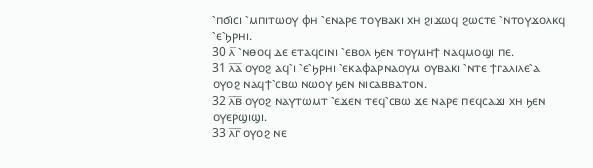⳿ⲡϭⲓⲥⲓ ⳿ⲙⲡⲓⲧⲱⲟⲩ ⲫⲏ ⳿ⲉⲛⲁⲣⲉ ⲧⲟⲩⲃⲁⲕⲓ ⲭⲏ ϩⲓϫⲱϥ ϩⲱⲥⲧⲉ ⳿ⲛⲧⲟⲩϫⲟⲗⲕϥ ⳿ⲉ⳿ϧⲣⲏⲓ.
30 ⲗ̅ ⳿ⲛⲑⲟϥ ⲇⲉ ⲉⲧⲁϥⲥⲓⲛⲓ ⳿ⲉⲃⲟⲗ ϧⲉⲛ ⲧⲟⲩⲙⲏϯ ⲛⲁϥⲙⲟϣⲓ ⲡⲉ.
31 ⲗ̅ⲁ̅ ⲟⲩⲟϩ ⲁϥ⳿ⲓ ⳿ⲉ⳿ϧⲣⲏⲓ ⳿ⲉⲕⲁⲫⲁⲣⲛⲁⲟⲩⲙ ⲟⲩⲃⲁⲕⲓ ⳿ⲛⲧⲉ ϯⲅⲁⲗⲓⲗⲉ⳿ⲁ ⲟⲩⲟϩ ⲛⲁϥϯ⳿ⲥⲃⲱ ⲛⲱⲟⲩ ϧⲉⲛ ⲛⲓⲥⲁⲃⲃⲁⲧⲟⲛ.
32 ⲗ̅ⲃ̅ ⲟⲩⲟϩ ⲛⲁⲩⲧⲱⲙⲧ ⳿ⲉϫⲉⲛ ⲧⲉϥ⳿ⲥⲃⲱ ϫⲉ ⲛⲁⲣⲉ ⲡⲉϥⲥⲁϫⲓ ⲭⲏ ϧⲉⲛ ⲟⲩⲉⲣϣⲓϣⲓ.
33 ⲗ̅ⲅ̅ ⲟⲩⲟϩ ⲛⲉ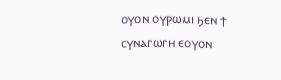ⲟⲩⲟⲛ ⲟⲩⲣⲱⲙⲓ ϧⲉⲛ ϯ ⲥⲩⲛⲁⲅⲱⲅⲏ ⲉⲟⲩⲟⲛ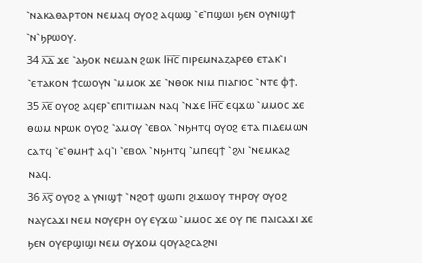⳿ⲛⲁⲕⲁⲑⲁⲣⲧⲟⲛ ⲛⲉⲙⲁϥ ⲟⲩⲟϩ ⲁϥⲱϣ ⳿ⲉ⳿ⲡϣⲱⲓ ϧⲉⲛ ⲟⲩⲛⲓϣϯ ⳿ⲛ⳿ϧⲣⲱⲟⲩ.
34 ⲗ̅ⲇ̅ ϫⲉ ⳿ⲁϧⲟⲕ ⲛⲉⲙⲁⲛ ϩⲱⲕ Ⲓⲏ̅ⲥ̅ ⲡⲓⲣⲉⲙⲛⲁⲍⲁⲣⲉⲑ ⲉⲧⲁⲕ⳿ⲓ ⳿ⲉⲧⲁⲕⲟⲛ ϯⲥⲱⲟⲩⲛ ⳿ⲙⲙⲟⲕ ϫⲉ ⳿ⲛⲑⲟⲕ ⲛⲓⲙ ⲡⲓⲁⲅⲓⲟⲥ ⳿ⲛⲧⲉ ⲫϯ.
35 ⲗ̅ⲉ̅ ⲟⲩⲟϩ ⲁϥⲉⲣ⳿ⲉⲡⲓⲧⲓⲙⲁⲛ ⲛⲁϥ ⳿ⲛϫⲉ Ⲓⲏ̅ⲥ̅ ⲉϥϫⲱ ⳿ⲙⲙⲟⲥ ϫⲉ ⲑⲱⲙ ⲛⲣⲱⲕ ⲟⲩⲟϩ ⳿ⲁⲙⲟⲩ ⳿ⲉⲃⲟⲗ ⳿ⲛϧⲏⲧϥ ⲟⲩⲟϩ ⲉⲧⲁ ⲡⲓⲇⲉⲙⲱⲛ ⲥⲁⲧϥ ⳿ⲉ⳿ⲑⲙⲏϯ ⲁϥ⳿ⲓ ⳿ⲉⲃⲟⲗ ⳿ⲛϧⲏⲧϥ ⳿ⲙⲡⲉϥϯ ⳿ϩⲗⲓ ⳿ⲛⲉⲙⲕⲁϩ ⲛⲁϥ.
36 ⲗ̅ⲋ̅ ⲟⲩⲟϩ ⲁ ⲩⲛⲓϣϯ ⳿ⲛϩⲟϯ ϣⲱⲡⲓ ϩⲓϫⲱⲟⲩ ⲧⲏⲣⲟⲩ ⲟⲩⲟϩ ⲛⲁⲩⲥⲁϫⲓ ⲛⲉⲙ ⲛⲟⲩⲉⲣⲏ ⲟⲩ ⲉⲩϫⲱ ⳿ⲙⲙⲟⲥ ϫⲉ ⲟⲩ ⲡⲉ ⲡⲁⲓⲥⲁϫⲓ ϫⲉ ϧⲉⲛ ⲟⲩⲉⲣϣⲓϣⲓ ⲛⲉⲙ ⲟⲩϫⲟⲙ ϥⲟⲩⲁϩⲥⲁϩⲛⲓ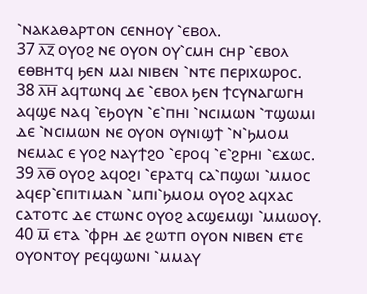⳿ⲛⲁⲕⲁⲑⲁⲣⲧⲟⲛ ⲥⲉⲛⲏⲟⲩ ⳿ⲉⲃⲟⲗ.
37 ⲗ̅ⲍ̅ ⲟⲩⲟϩ ⲛⲉ ⲟⲩⲟⲛ ⲟⲩ⳿ⲥⲙⲏ ⲥⲏⲣ ⳿ⲉⲃⲟⲗ ⲉⲑⲃⲏⲧϥ ϧⲉⲛ ⲙⲁⲓ ⲛⲓⲃⲉⲛ ⳿ⲛⲧⲉ ⲡⲉⲣⲓⲭⲱⲣⲟⲥ.
38 ⲗ̅ⲏ̅ ⲁϥⲧⲱⲛϥ ⲇⲉ ⳿ⲉⲃⲟⲗ ϧⲉⲛ ϯⲥⲩⲛⲁⲅⲱⲅⲏ ⲁϥϣⲉ ⲛⲁϥ ⳿ⲉϧⲟⲩⲛ ⳿ⲉ⳿ⲡⲏⲓ ⳿ⲛⲥⲓⲙⲱⲛ ⳿ⲧϣⲱⲙⲓ ⲇⲉ ⳿ⲛⲥⲓⲙⲱⲛ ⲛⲉ ⲟⲩⲟⲛ ⲟⲩⲛⲓϣϯ ⳿ⲛ⳿ϧⲙⲟⲙ ⲛⲉⲙⲁⲥ ⲉ ⲩⲟϩ ⲛⲁⲩϯϩⲟ ⳿ⲉⲣⲟϥ ⳿ⲉ⳿ϩⲣⲏⲓ ⳿ⲉϫⲱⲥ.
39 ⲗ̅ⲑ̅ ⲟⲩⲟϩ ⲁϥⲟϩⲓ ⳿ⲉⲣⲁⲧϥ ⲥⲁ⳿ⲡϣⲱⲓ ⳿ⲙⲙⲟⲥ ⲁϥⲉⲣ⳿ⲉⲡⲓⲧⲓⲙⲁⲛ ⳿ⲙⲡⲓ⳿ϧⲙⲟⲙ ⲟⲩⲟϩ ⲁϥⲭⲁⲥ ⲥⲁⲧⲟⲧⲥ ⲇⲉ ⲥⲧⲱⲛⲥ ⲟⲩⲟϩ ⲁⲥϣⲉⲙϣⲓ ⳿ⲙⲙⲱⲟⲩ.
40 ⲙ̅ ⲉⲧⲁ ⳿ⲫⲣⲏ ⲇⲉ ϩⲱⲧⲡ ⲟⲩⲟⲛ ⲛⲓⲃⲉⲛ ⲉⲧⲉ ⲟⲩⲟⲛⲧⲟⲩ ⲣⲉϥϣⲱⲛⲓ ⳿ⲙⲙⲁⲩ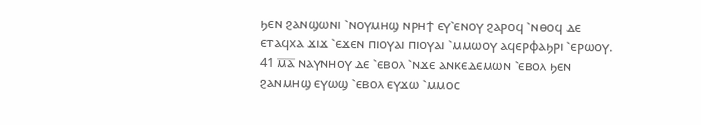ϧⲉⲛ ϩⲁⲛϣⲱⲛⲓ ⳿ⲛⲟⲩⲙⲏϣ ⲛⲣⲏϯ ⲉⲩ⳿ⲉⲛⲟⲩ ϩⲁⲣⲟϥ ⳿ⲛⲑⲟϥ ⲇⲉ ⲉⲧⲁϥⲭⲁ ϫⲓϫ ⳿ⲉϫⲉⲛ ⲡⲓⲟⲩⲁⲓ ⲡⲓⲟⲩⲁⲓ ⳿ⲙⲙⲱⲟⲩ ⲁϥⲉⲣⲫⲁϧⲣⲓ ⳿ⲉⲣⲱⲟⲩ.
41 ⲙ̅ⲁ̅ ⲛⲁⲩⲛⲏⲟⲩ ⲇⲉ ⳿ⲉⲃⲟⲗ ⳿ⲛϫⲉ ⲁⲛⲕⲉⲇⲉⲙⲱⲛ ⳿ⲉⲃⲟⲗ ϧⲉⲛ ϩⲁⲛⲙⲏϣ ⲉⲩⲱϣ ⳿ⲉⲃⲟⲗ ⲉⲩϫⲱ ⳿ⲙⲙⲟⲥ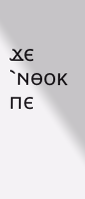ϫⲉ ⳿ⲛⲑⲟⲕ ⲡⲉ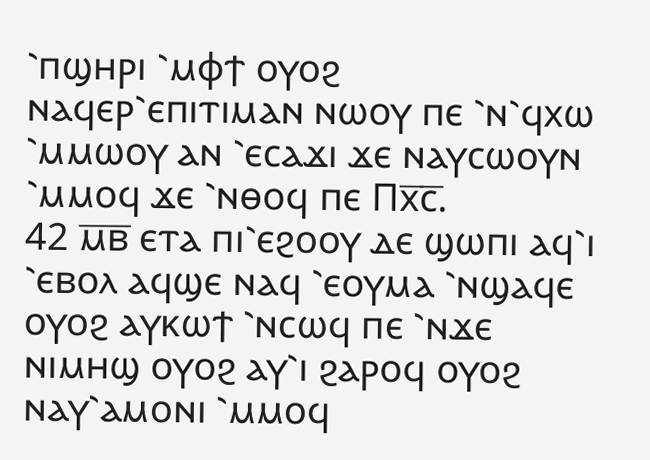⳿ⲡϣⲏⲣⲓ ⳿ⲙⲫϯ ⲟⲩⲟϩ ⲛⲁϥⲉⲣ⳿ⲉⲡⲓⲧⲓⲙⲁⲛ ⲛⲱⲟⲩ ⲡⲉ ⳿ⲛ⳿ϥⲭⲱ ⳿ⲙⲙⲱⲟⲩ ⲁⲛ ⳿ⲉⲥⲁϫⲓ ϫⲉ ⲛⲁⲩⲥⲱⲟⲩⲛ ⳿ⲙⲙⲟϥ ϫⲉ ⳿ⲛⲑⲟϥ ⲡⲉ Ⲡⲭ̅ⲥ̅.
42 ⲙ̅ⲃ̅ ⲉⲧⲁ ⲡⲓ⳿ⲉϩⲟⲟⲩ ⲇⲉ ϣⲱⲡⲓ ⲁϥ⳿ⲓ ⳿ⲉⲃⲟⲗ ⲁϥϣⲉ ⲛⲁϥ ⳿ⲉⲟⲩⲙⲁ ⳿ⲛϣⲁϥⲉ ⲟⲩⲟϩ ⲁⲩⲕⲱϯ ⳿ⲛⲥⲱϥ ⲡⲉ ⳿ⲛϫⲉ ⲛⲓⲙⲏϣ ⲟⲩⲟϩ ⲁⲩ⳿ⲓ ϩⲁⲣⲟϥ ⲟⲩⲟϩ ⲛⲁⲩ⳿ⲁⲙⲟⲛⲓ ⳿ⲙⲙⲟϥ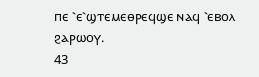ⲡⲉ ⳿ⲉ⳿ϣⲧⲉⲙⲉⲑⲣⲉϥϣⲉ ⲛⲁϥ ⳿ⲉⲃⲟⲗ ϩⲁⲣⲱⲟⲩ.
43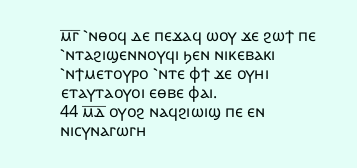ⲙ̅ⲅ̅ ⳿ⲛⲑⲟϥ ⲇⲉ ⲡⲉϫⲁϥ ⲱⲟⲩ ϫⲉ ϩⲱϯ ⲡⲉ ⳿ⲛⲧⲁϩⲓϣⲉⲛⲛⲟⲩϥⲓ ϧⲉⲛ ⲛⲓⲕⲉⲃⲁⲕⲓ ⳿ⲛϯⲙⲉⲧⲟⲩⲣⲟ ⳿ⲛⲧⲉ ⲫϯ ϫⲉ ⲟⲩⲏⲓ ⲉⲧⲁⲩⲧⲁⲟⲩⲟⲓ ⲉⲑⲃⲉ ⲫⲁⲓ.
44 ⲙ̅ⲇ̅ ⲟⲩⲟϩ ⲛⲁϥϩⲓⲱⲓϣ ⲡⲉ ⲉⲛ ⲛⲓⲥⲩⲛⲁⲅⲱⲅⲏ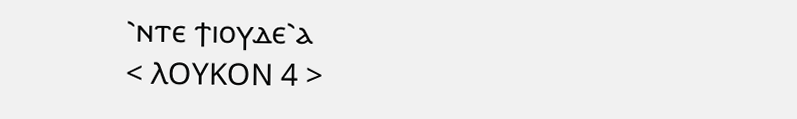⳿ⲛⲧⲉ ϯⲓⲟⲩⲇⲉ⳿ⲁ
< ⲖⲞⲨⲔⲞⲚ 4 >